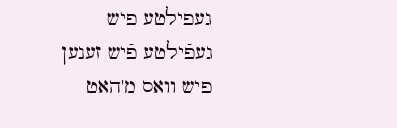געפילטע פיש
געפֿילטע פֿיש זענען פיש וואס מ'האט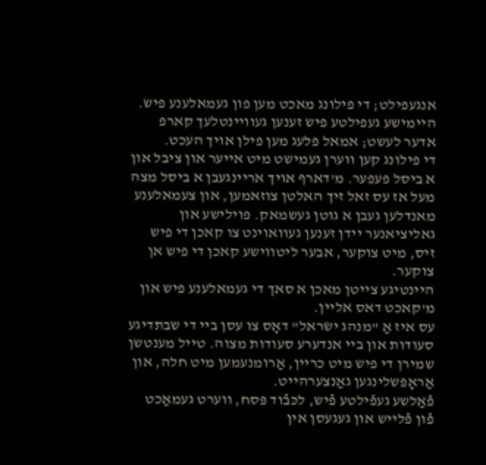אנגעפילט; די פילונג מאכט מען פון געמאלענע פיש. היימישע געפילטע פיש זענען געוויינטלעך קארפ אדער לעשט; אמאל פלעג מען פילן אויך העכט.
די פילונג קען ווערן געמישט מיט אייער און ציבל און א ביסל פעפער. מ'דארף אויך אריינגעבן א ביסל מצה מעל אז עס זאל זיך האלטן צוזאמען, און צעמאלענע מאנדלען געבן א גוטן געשמאק. פוילישע און גאליציאנער יידן זענען געוואוינט צו קאכן די פיש זיס, מיט צוקער, אבער ליטווישע קאכן די פיש אן צוקער.
היינטיגע צייטן מאכן א סאך די געמאלענע פיש און מ'קאכט דאס אליין.
עס איז אַ "מנהג ישׂראל" דאָס צו עסן ביי די שבתדיגע סעודות און ביי אנדערע סעודות מצוה. טייל מענטשן שמירן די פיש מיט כריין, אַרומנעמען מיט חלה, און אַראָפּשלינגען גאַנצערהײט.
פֿאַלשע געפֿילטע פֿיש, לכּבֿוד פּסח, װערט געמאַכט פֿון פֿלײש און געגעסן אין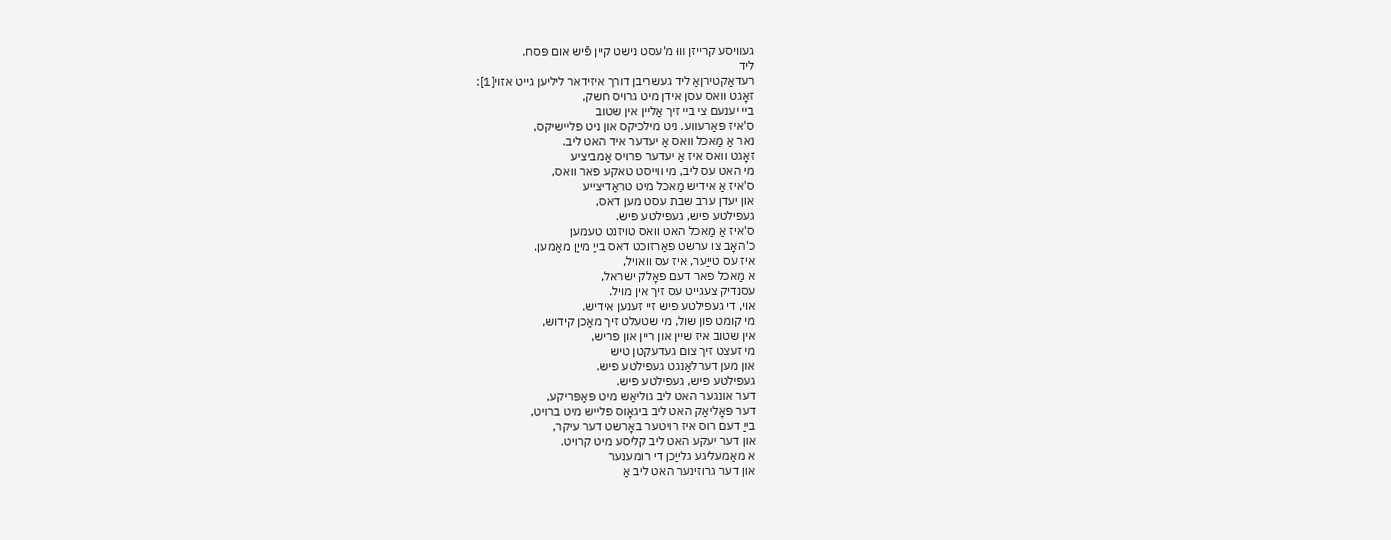געװיסע קרייזן װוּ מ'עסט נישט קיין פֿיש אום פּסח.
ליד
רעדאַקטירןאַ ליד געשריבן דורך איזידאר ליליען גייט אזוי[1]:
זאָגט וואס עסן אידן מיט גרויס חשק,
ביי יענעם צי ביי זיך אַליין אין שטוב
ס'איז פּאַרעווע. ניט מילכיקס און ניט פליישיקס,
נאר אַ מַאכל וואס אַ יעדער איד האט ליב.
זאָגט וואס איז אַ יעדער פרויס אַמביציע
מי האט עס ליב, מי ווייסט טאקע פאר וואס,
ס'איז אַ אידיש מַאכל מיט טראַדיצייע
און יעדן ערב שבת עסט מען דאס,
געפילטע פיש, געפילטע פיש.
ס'איז אַ מַאכל האט וואס טויזנט טעמען
כ'האָב צו ערשט פאַרזוכט דאס בייַ מייַן מאַמען.
איז עס טייַער, איז עס וואויל,
א מַאכל פאר דעם פאָלק ישראל,
עסנדיק צעגייט עס זיך אין מויל.
אוי, די געפילטע פיש זיי זענען אידיש.
מי קומט פון שול, מי שטעלט זיך מאַכן קידוש,
אין שטוב איז שיין און ריין און פריש,
מי זעצט זיך צום געדעקטן טיש
און מען דערלאַנגט געפילטע פיש.
געפילטע פיש, געפילטע פיש.
דער אונגער האט ליב גוליאַש מיט פּאַפּריקע,
דער פּאָליאַק האט ליב ביגאָוס פלייש מיט ברויט,
בייַ דעם רוס איז רויטער באָרשט דער עיקר,
און דער יעקע האט ליב קליסע מיט קרויט.
א מאַמעליגע גלייַכן די רומענער
און דער גרוזינער האט ליב אַ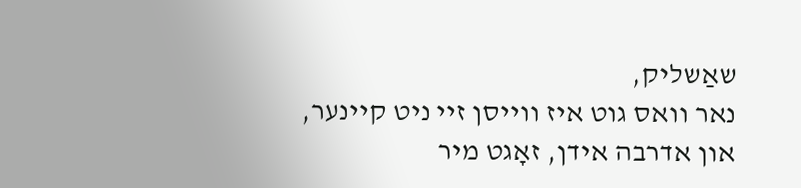שאַשליק,
נאר וואס גוט איז ווייסן זיי ניט קיינער,
און אדרבה אידן, זאָגט מיר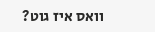וואס איז גוט?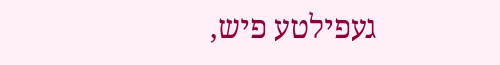געפילטע פיש,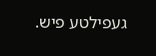געפילטע פיש.